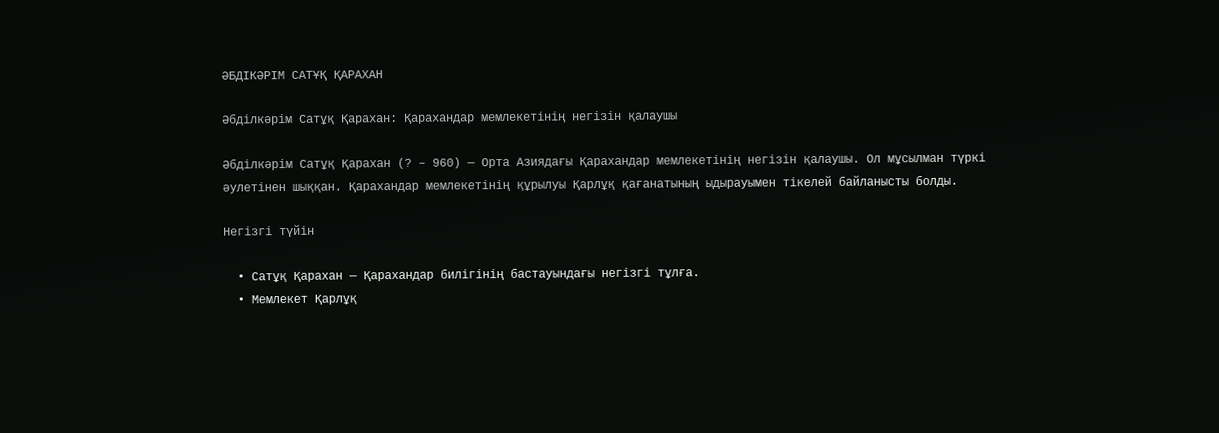ӘБДІКӘРІМ САТҰҚ ҚАРАХАН

Әбділкәрім Сатұқ Қарахан: Қарахандар мемлекетінің негізін қалаушы

Әбділкәрім Сатұқ Қарахан (? – 960) — Орта Азиядағы Қарахандар мемлекетінің негізін қалаушы. Ол мұсылман түркі әулетінен шыққан. Қарахандар мемлекетінің құрылуы Қарлұқ қағанатының ыдырауымен тікелей байланысты болды.

Негізгі түйін

  • Сатұқ Қарахан — Қарахандар билігінің бастауындағы негізгі тұлға.
  • Мемлекет Қарлұқ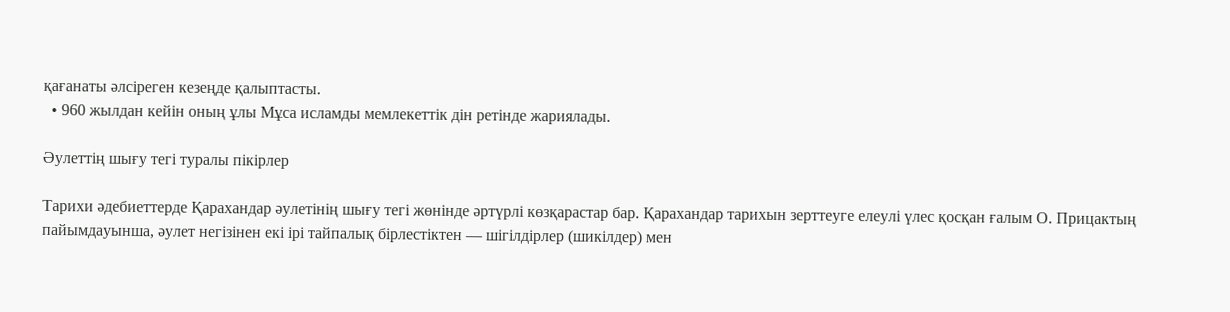қағанаты әлсіреген кезеңде қалыптасты.
  • 960 жылдан кейін оның ұлы Мұса исламды мемлекеттік дін ретінде жариялады.

Әулеттің шығу тегі туралы пікірлер

Тарихи әдебиеттерде Қарахандар әулетінің шығу тегі жөнінде әртүрлі көзқарастар бар. Қарахандар тарихын зерттеуге елеулі үлес қосқан ғалым О. Прицактың пайымдауынша, әулет негізінен екі ірі тайпалық бірлестіктен — шігілдірлер (шикілдер) мен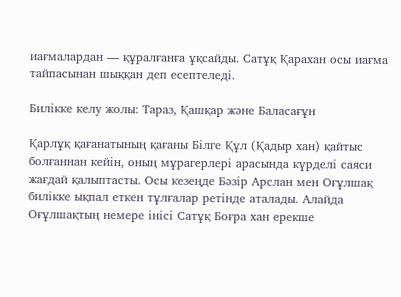иағмалардан — құралғанға ұқсайды. Сатұқ Қарахан осы иағма тайпасынан шыққан деп есептеледі.

Билікке келу жолы: Тараз, Қашқар және Баласағұн

Қарлұқ қағанатының қағаны Білге Құл (Қадыр хан) қайтыс болғаннан кейін, оның мұрагерлері арасында күрделі саяси жағдай қалыптасты. Осы кезеңде Бәзір Арслан мен Оғұлшақ билікке ықпал еткен тұлғалар ретінде аталады. Алайда Оғұлшақтың немере інісі Сатұқ Боғра хан ерекше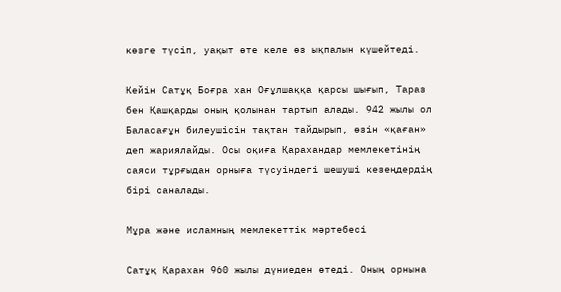көзге түсіп, уақыт өте келе өз ықпалын күшейтеді.

Кейін Сатұқ Боғра хан Оғұлшаққа қарсы шығып, Тараз бен Қашқарды оның қолынан тартып алады. 942 жылы ол Баласағұн билеушісін тақтан тайдырып, өзін «қаған» деп жариялайды. Осы оқиға Қарахандар мемлекетінің саяси тұрғыдан орныға түсуіндегі шешуші кезеңдердің бірі саналады.

Мұра және исламның мемлекеттік мәртебесі

Сатұқ Қарахан 960 жылы дүниеден өтеді. Оның орнына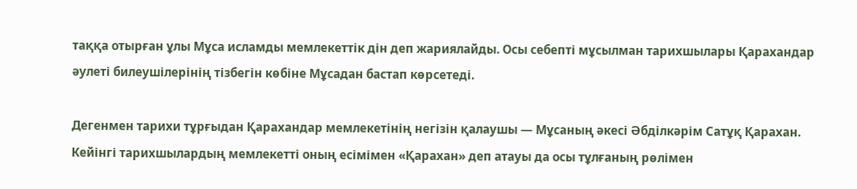таққа отырған ұлы Мұса исламды мемлекеттік дін деп жариялайды. Осы себепті мұсылман тарихшылары Қарахандар әулеті билеушілерінің тізбегін көбіне Мұсадан бастап көрсетеді.

Дегенмен тарихи тұрғыдан Қарахандар мемлекетінің негізін қалаушы — Мұсаның әкесі Әбділкәрім Сатұқ Қарахан. Кейінгі тарихшылардың мемлекетті оның есімімен «Қарахан» деп атауы да осы тұлғаның рөлімен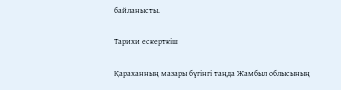байланысты.

Тарихи ескерткіш

Қараханның мазары бүгінгі таңда Жамбыл облысының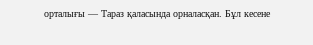орталығы — Тараз қаласында орналасқан. Бұл кесене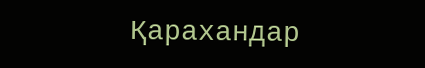Қарахандар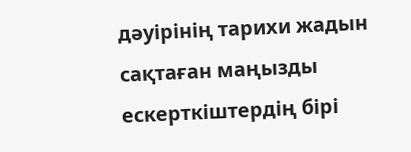дәуірінің тарихи жадын сақтаған маңызды ескерткіштердің бірі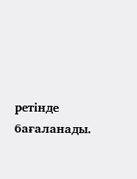ретінде бағаланады.